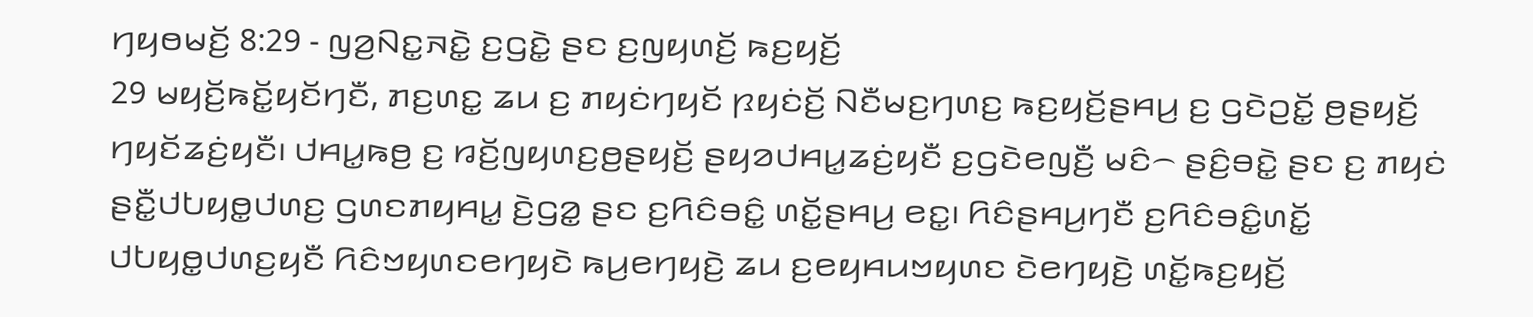ꤚꤟꤥꤗꤢꤩ꤬ 8:29 - ꤜꤤ꤬ꤡꤢ꤭ꤏꤢꤧ꤭ ꤢ꤬ꤞꤢꤧ꤭ ꤔꤢ ꤢ꤬ꤜꤟꤛꤢꤩ꤬ ꤒꤢ꤬ꤟꤢꤩ꤬
29 ꤗꤟꤢꤩ꤬ꤒꤢꤩ꤭ꤟꤢꤩꤚꤢꤪ, ꤊꤢ꤬ꤛꤢ꤭ ꤘꤣ ꤢ꤬ ꤊꤟꤢꤦꤚꤟꤢꤩ ꤐꤟꤢꤦꤢꤩ꤬ ꤡꤢꤪꤗꤢ꤬ꤚꤛꤢ꤬ ꤒꤢ꤬ꤟꤢꤩ꤬ꤔꤌꤣ꤬ ꤢ꤬ ꤞꤢꤧꤑꤢꤩ꤭ ꤥ꤬ꤔꤟꤢꤩ꤬ ꤚꤟꤢꤩꤘꤢꤦ꤬ꤟꤢꤪ꤯ ꤓꤌꤣ꤭ꤒꤥ꤬ ꤢ꤬ ꤙꤢꤩ꤬ꤜꤟꤛꤢ꤬ꤥ꤬ꤔꤟꤢꤩ꤬ ꤔꤟꤤꤓꤌꤣ꤭ꤘꤢꤦ꤬ꤟꤢꤪ ꤢ꤬ꤞꤢꤧꤕꤜꤢꤪ꤬ ꤗꤢꤨ꤮ ꤔꤢꤨ꤬ꤋꤢꤧ꤭ ꤔꤢ ꤢ꤬ ꤊꤟꤢꤦ ꤔꤢꤪ꤭ꤓꤝꤟꤥ꤭ꤓꤛꤢ꤬ ꤞꤛꤢꤊꤟꤌꤣ꤭ ꤢꤧ꤬ꤞꤤ꤭ ꤔꤢ ꤢ꤬ꤖꤢꤨꤋꤢꤨ꤭ ꤛꤢꤩ꤭ꤔꤌꤣ꤬ ꤕꤢ꤭꤯ ꤖꤢꤨꤔꤌꤣ꤬ꤚꤢꤪ ꤢ꤬ꤖꤢꤨꤋꤢꤨ꤭ꤛꤢꤩ꤭ ꤓꤝꤟꤥ꤭ꤓꤛꤢ꤬ꤟꤢꤪ ꤖꤢꤨꤠꤟꤛꤢꤕꤚꤟꤢꤧ ꤒꤣ꤬ꤕꤚꤟꤢꤧ꤬ ꤘꤣ ꤢ꤬ꤕꤟꤌꤣꤠꤟꤛꤢ ꤢꤧꤕꤚꤟꤢꤧ꤬ ꤛꤢꤩ꤭ꤒꤢ꤬ꤟꤢꤩ꤬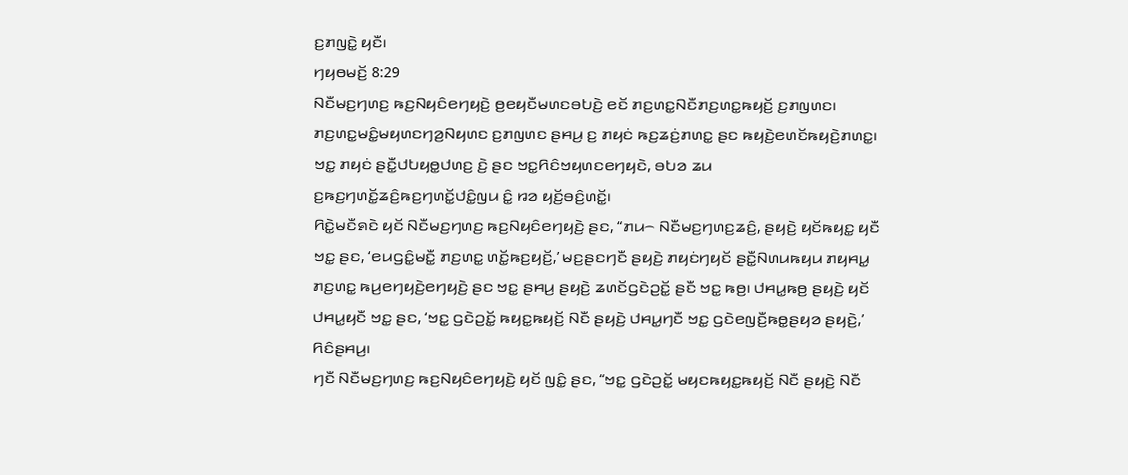ꤢ꤬ꤊꤜꤢꤧ꤭ ꤟꤢꤪ꤯
ꤚꤟꤥꤗꤢꤩ꤬ 8:29
ꤡꤢꤪꤗꤢ꤬ꤚꤛꤢ꤬ ꤒꤢ꤬ꤡꤟꤢꤨꤕꤚꤟꤢꤧ꤬ ꤥ꤬ꤕꤟꤢꤪꤗꤛꤢꤋꤝꤢꤧ꤬ ꤕꤢꤩ ꤊꤢ꤬ꤛꤢ꤭ꤡꤢꤪꤊꤢ꤬ꤛꤢ꤭ꤒꤟꤢꤩ꤬ ꤢ꤬ꤊꤜꤛꤢ꤯ ꤊꤢ꤬ꤛꤢ꤭ꤗꤢꤨ꤭ꤗꤟꤛꤢꤚꤤ꤬ꤡꤟꤛꤢ ꤢ꤬ꤊꤜꤛꤢ ꤔꤌꤣ꤬ ꤢ꤬ ꤊꤟꤢꤦ ꤒꤢ꤬ꤘꤢꤦ꤬ꤊꤛꤢ꤭ ꤔꤢ ꤒꤟꤢꤧ꤬ꤕꤛꤢꤩꤒꤟꤢꤧ꤬ꤊꤛꤢ꤭꤯
ꤠꤢ꤭ ꤊꤟꤢꤦ ꤔꤢꤪ꤭ꤓꤝꤟꤥ꤭ꤓꤛꤢ꤬ ꤢꤧ꤬ ꤔꤢ ꤠꤢ꤭ꤖꤢꤨꤠꤟꤛꤢꤕꤚꤟꤢꤧ, ꤋꤝꤤ ꤘꤣ ꤢ꤬ꤒꤢ꤬ꤚꤛꤢꤩ꤭ꤘꤢꤨ꤬ꤒꤢ꤬ꤚꤛꤢꤩ꤭ꤓꤢꤨ꤭ꤜꤣ ꤢꤨ꤭ ꤙꤤ ꤟꤢꤩ꤬ꤋꤢꤨ꤬ꤛꤢꤩ꤭꤯
ꤖꤢꤧ꤭ꤗꤢꤪꤎꤢꤧ ꤟꤢꤩ ꤡꤢꤪꤗꤢ꤬ꤚꤛꤢ꤬ ꤒꤢ꤬ꤡꤟꤢꤨꤕꤚꤟꤢꤧ꤬ ꤔꤢ, “ꤊꤣ꤮ ꤡꤢꤪꤗꤢ꤬ꤚꤛꤢ꤬ꤘꤢꤨ꤬, ꤔꤟꤢꤧ꤬ ꤟꤢꤩꤒꤟꤢ꤭ ꤟꤢꤪ ꤠꤢ꤭ ꤔꤢ, ‘ꤕꤣꤞꤢꤨ꤭ꤗꤢꤪ꤭ ꤊꤢ꤬ꤛꤢ꤭ ꤛꤢꤩ꤭ꤒꤢ꤬ꤟꤢꤩ꤬,’ ꤗꤢ꤬ꤔꤢꤚꤢꤪ ꤔꤟꤢꤧ꤬ ꤊꤟꤢꤦꤚꤟꤢꤩ ꤔꤢꤪ꤭ꤡꤛꤣꤒꤟꤣ ꤊꤟꤌꤣ꤭ ꤊꤢ꤬ꤛꤢ꤭ ꤒꤣ꤬ꤕꤚꤟꤢꤧ꤬ꤕꤚꤟꤢꤧ꤬ ꤔꤢ ꤠꤢ꤭ ꤔꤌꤣ꤬ ꤔꤟꤢꤧ꤬ ꤘꤛꤢꤩꤞꤢꤧꤑꤢꤩ꤭ ꤔꤢꤪ ꤠꤢ꤭ ꤒꤥ꤬꤯ ꤓꤌꤣ꤭ꤒꤥ꤬ ꤔꤟꤢꤧ꤬ ꤟꤢꤩ ꤓꤌꤣ꤭ꤟꤢꤪ ꤠꤢ꤭ ꤔꤢ, ‘ꤠꤢ꤭ ꤞꤢꤧꤑꤢꤩ꤭ ꤒꤟꤢ꤭ꤒꤟꤢꤩ꤬ ꤡꤢꤪ ꤔꤟꤢꤧ꤬ ꤓꤌꤣ꤭ꤚꤢꤪ ꤠꤢ꤭ ꤞꤢꤧꤕꤜꤢꤪ꤬ꤒꤥ꤭ꤔꤟꤤ ꤔꤟꤢꤧ꤬,’ ꤖꤢꤨꤔꤌꤣ꤬꤯
ꤚꤢꤪ ꤡꤢꤪꤗꤢ꤬ꤚꤛꤢ꤬ ꤒꤢ꤬ꤡꤟꤢꤨꤕꤚꤟꤢꤧ꤬ ꤟꤢꤩ ꤜꤢꤨ꤭ ꤔꤢ, “ꤠꤢ꤭ ꤞꤢꤧꤑꤢꤩ꤭ ꤗꤟꤢꤒꤟꤢ꤭ꤒꤟꤢꤩ꤬ ꤡꤢꤪ ꤔꤟꤢꤧ꤬ ꤡꤢꤪ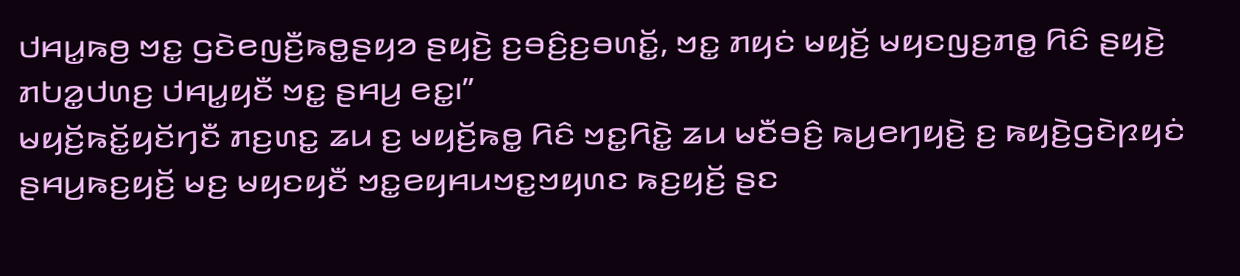ꤓꤌꤣ꤭ꤒꤥ꤬ ꤠꤢ꤭ ꤞꤢꤧꤕꤜꤢꤪ꤬ꤒꤥ꤭ꤔꤟꤤ ꤔꤟꤢꤧ꤬ ꤢ꤬ꤋꤢꤨ꤬ꤢ꤬ꤋꤛꤢꤩ꤭, ꤠꤢ꤭ ꤊꤟꤢꤦ ꤗꤟꤢꤩ꤬ ꤗꤟꤢꤜꤢ꤬ꤊꤥ꤭ ꤖꤢꤨ ꤔꤟꤢꤧ꤬ ꤊꤝꤤ꤭ꤓꤛꤢ꤬ ꤓꤌꤣ꤭ꤟꤢꤪ ꤠꤢ꤭ ꤔꤌꤣ꤬ ꤕꤢ꤭꤯”
ꤗꤟꤢꤩ꤬ꤒꤢꤩ꤭ꤟꤢꤩꤚꤢꤪ ꤊꤢ꤬ꤛꤢ꤭ ꤘꤣ ꤢ꤬ ꤗꤟꤢꤩ꤬ꤒꤥ꤭ ꤖꤢꤨ ꤠꤢ꤭ꤖꤢꤧ꤭ ꤘꤣ ꤗꤢꤪꤋꤢꤨ꤬ ꤒꤣ꤬ꤕꤚꤟꤢꤧ꤬ ꤢ꤬ ꤒꤟꤢꤧ꤬ꤞꤢꤧꤐꤟꤢꤦ ꤔꤌꤣ꤬ꤒꤢ꤬ꤟꤢꤩ꤬ ꤗꤢ꤬ ꤗꤟꤢꤟꤢꤪ ꤠꤢ꤭ꤕꤟꤌꤣꤠꤢ꤭ꤠꤟꤛꤢ ꤒꤢ꤬ꤟꤢꤩ꤬ ꤔꤢ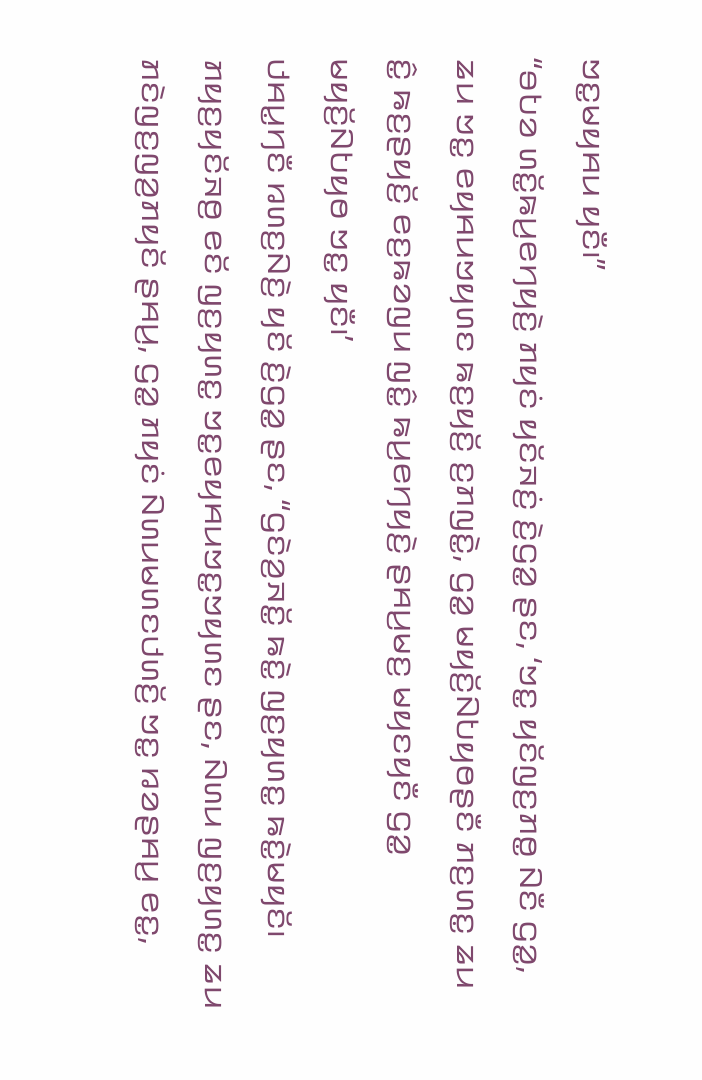ꤠꤢ꤭ꤗꤟꤌꤣ ꤟꤢꤪ꤯”
“ꤋꤝꤤ ꤛꤢꤩ꤭ꤒꤣ꤬ꤕꤚꤟꤢꤧ꤬ ꤊꤟꤢꤦ ꤟꤢꤩꤏꤢꤦ꤬ ꤢꤧ꤬ꤞꤤ꤭ ꤔꤢ, ‘ꤠꤢ꤭ ꤟꤢꤩꤜꤢ꤬ꤊꤥ꤭ ꤡꤢꤪ ꤞꤤ꤭, ꤘꤣ ꤠꤢ꤭ ꤕꤟꤌꤣꤠꤟꤛꤢ ꤒꤢ꤬ꤟꤢꤩ꤬ ꤢ꤬ꤊꤜꤢꤧ꤭, ꤞꤤ꤭ ꤗꤟꤢꤩ꤬ꤡꤝꤟꤥꤔꤢꤪ ꤊꤢ꤬ꤛꤢ꤭ ꤘꤣ ꤢꤨ꤭ ꤒꤢ꤬ꤔꤟꤢꤩ꤬ ꤕꤢ꤬ꤒꤤꤜꤣ ꤜꤢꤨ꤭ ꤒꤣ꤬ꤕꤚꤟꤢꤧ꤬ ꤔꤌꤣ꤬ꤗꤢ꤬ ꤗꤟꤢꤟꤢꤪ ꤞꤤ꤭ ꤗꤟꤢꤩ꤬ꤡꤝꤟꤥ ꤠꤢ꤭ ꤟꤢꤪ꤯’
ꤓꤌꤣ꤭ꤚꤢꤪ ꤙꤛꤢ꤬ꤡꤢꤧ꤬ ꤟꤢꤩ ꤢꤧ꤬ꤞꤤ꤭ ꤔꤢ, “ꤞꤢꤧꤤ꤬ꤏꤢꤩ꤭ ꤒꤢꤧ꤭ ꤜꤢ꤬ꤟꤛꤢ꤭ ꤒꤢꤧ꤭ꤗꤟꤢꤩ꤯ ꤊꤟꤢ꤬ꤟꤢꤩꤏꤥ꤬ ꤕꤢꤩ ꤜꤢ꤬ꤟꤛꤢ꤭ ꤠꤢ꤭ꤕꤟꤌꤣꤠꤢ꤭ꤠꤟꤛꤢ ꤔꤢ, ꤡꤛꤣ ꤜꤢ꤬ꤟꤛꤢ꤭ ꤘꤣ ꤊꤢꤧꤜꤢ꤬ꤜꤤ꤬ꤊꤟꤢꤩ ꤔꤌꤣ꤬, ꤞꤤ꤭ ꤊꤟꤢꤦ ꤡꤛꤣꤗꤛꤢꤓꤛꤢꤩ꤬ ꤠꤢ꤭ ꤙꤤꤔꤌꤣ꤬ ꤕꤢ꤭,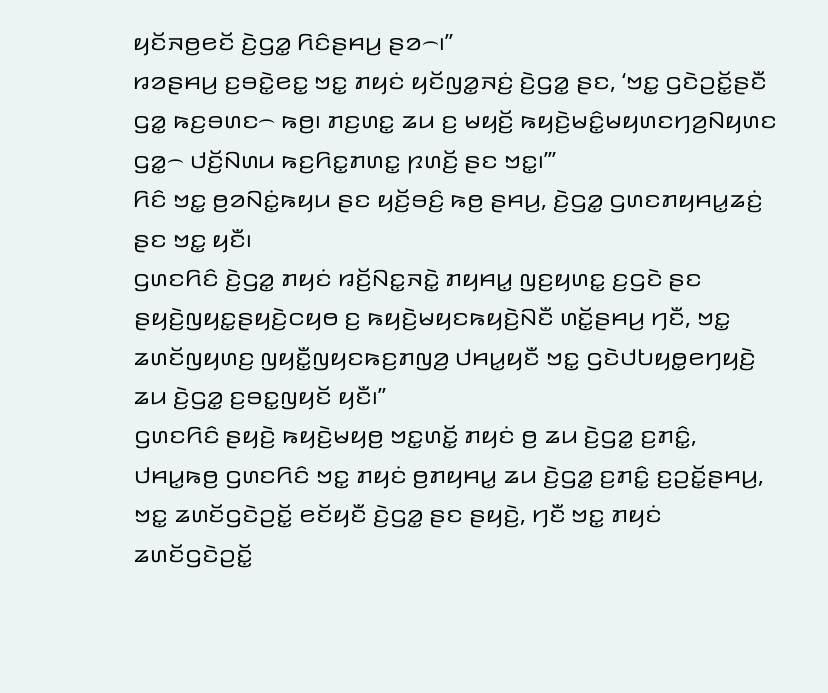ꤟꤢꤩꤏꤥ꤬ꤕꤢꤩ ꤢꤧ꤬ꤞꤤ꤭ ꤖꤢꤨꤔꤌꤣ꤬ ꤔꤤ꤮꤯”
ꤙꤤꤔꤌꤣ꤬ ꤢ꤬ꤋꤢꤧ꤭ꤕꤢ꤭ ꤠꤢ꤭ ꤊꤟꤢꤦ ꤟꤢꤩꤜꤤ꤭ꤏꤢꤦ꤬ ꤢꤧ꤬ꤞꤤ꤭ ꤔꤢ, ‘ꤠꤢ꤭ ꤞꤢꤧꤑꤢꤩ꤭ꤔꤢꤪ ꤞꤤ꤭ ꤒꤢ꤬ꤋꤛꤢ꤮ ꤒꤥ꤬꤯ ꤊꤢ꤬ꤛꤢ꤭ ꤘꤣ ꤢ꤬ ꤗꤟꤢꤩ꤬ ꤒꤟꤢꤧ꤬ꤗꤢꤨ꤭ꤗꤟꤛꤢꤚꤤ꤬ꤡꤟꤛꤢ ꤞꤤ꤭꤮ ꤓꤢꤩ꤬ꤡꤛꤣ ꤒꤢ꤬ꤖꤢ꤭ꤊꤛꤢ꤭ ꤐꤛꤢꤩ꤬ ꤔꤢ ꤠꤢ꤭꤯’”
ꤖꤢꤨ ꤠꤢ꤭ ꤥ꤬ꤤꤡꤢꤦ꤭ꤒꤟꤣ ꤔꤢ ꤟꤢꤩ꤬ꤋꤢꤨ꤬ ꤒꤥ꤬ ꤔꤌꤣ꤬, ꤢꤧ꤬ꤞꤤ꤭ ꤞꤛꤢꤊꤟꤌꤣ꤭ꤘꤢꤦ꤬ ꤔꤢ ꤠꤢ꤭ ꤟꤢꤪ꤯
ꤞꤛꤢꤖꤢꤨ ꤢꤧ꤬ꤞꤤ꤭ ꤊꤟꤢꤦ ꤙꤢꤩ꤬ꤡꤢ꤭ꤏꤢꤧ꤭ ꤊꤟꤌꤣ꤭ ꤜꤢ꤬ꤟꤛꤢ꤭ ꤢ꤬ꤞꤢꤧ ꤔꤢ ꤔꤟꤢꤧ꤬ꤜꤟꤢ꤭ꤔꤟꤢꤧ꤬ꤍꤟꤥ ꤢ꤬ ꤒꤟꤢꤧ꤬ꤗꤟꤢꤒꤟꤢꤧ꤬ꤡꤢꤪ ꤛꤢꤩ꤭ꤔꤌꤣ꤬ ꤚꤢꤪ, ꤠꤢ꤭ ꤘꤛꤢꤩꤜꤟꤛꤢ꤬ ꤜꤟꤢꤪ꤭ꤜꤟꤢꤒꤢ꤬ꤊꤜꤤ꤬ ꤓꤌꤣ꤭ꤟꤢꤪ ꤠꤢ꤭ ꤞꤢꤧꤓꤝꤟꤥ꤭ꤕꤚꤟꤢꤧ꤬ ꤘꤣ ꤢꤧ꤬ꤞꤤ꤭ ꤢ꤬ꤋꤢ꤭ꤜꤟꤢꤩ ꤟꤢꤪ꤯”
ꤞꤛꤢꤖꤢꤨ ꤔꤟꤢꤧ꤬ ꤒꤟꤢꤧ꤬ꤗꤟꤥ꤬ ꤠꤢ꤭ꤛꤢꤩ꤭ ꤊꤟꤢꤦ ꤥ꤬ ꤘꤣ ꤢꤧ꤬ꤞꤤ꤭ ꤢ꤬ꤊꤢꤨ꤭, ꤓꤌꤣ꤭ꤒꤥ꤬ ꤞꤛꤢꤖꤢꤨ ꤠꤢ꤭ ꤊꤟꤢꤦ ꤥ꤬ꤊꤟꤌꤣ꤭ ꤘꤣ ꤢꤧ꤬ꤞꤤ꤭ ꤢ꤬ꤊꤢꤨ꤭ ꤢ꤬ꤑꤢꤩ꤭ꤔꤌꤣ꤬, ꤠꤢ꤭ ꤘꤛꤢꤩꤞꤢꤧꤑꤢꤩ꤭ ꤕꤢꤩꤟꤢꤪ ꤢꤧ꤬ꤞꤤ꤭ ꤔꤢ ꤔꤟꤢꤧ꤬, ꤚꤢꤪ ꤠꤢ꤭ ꤊꤟꤢꤦ ꤘꤛꤢꤩꤞꤢꤧꤑꤢꤩ꤭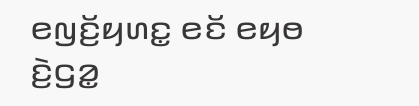ꤕꤜꤢꤩ꤬ꤟꤛꤢ꤭ ꤕꤢꤩ ꤕꤟꤥ ꤢꤧ꤬ꤞꤤ꤭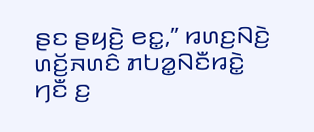ꤔꤢ ꤔꤟꤢꤧ꤬ ꤕꤢ꤭,” ꤙꤛꤢ꤬ꤡꤢꤧ꤬ ꤛꤢꤩ꤬ꤏꤛꤢꤨ ꤊꤝꤤ꤭ꤡꤢꤪꤙꤢꤧ꤭ ꤚꤢꤪ ꤢ꤬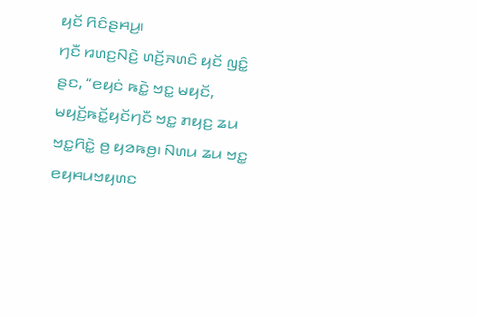ꤟꤢꤩ ꤖꤢꤨꤔꤌꤣ꤬꤯
ꤚꤢꤪ ꤙꤛꤢ꤬ꤡꤢꤧ꤬ ꤛꤢꤩ꤬ꤏꤛꤢꤨ ꤟꤢꤩ ꤜꤢꤨ꤭ ꤔꤢ, “ꤕꤟꤢꤦ ꤒꤢꤧ꤭ ꤠꤢ꤭ ꤗꤟꤢꤩ, ꤗꤟꤢꤩ꤬ꤒꤢꤩ꤭ꤟꤢꤩꤚꤢꤪ ꤠꤢ꤭ ꤊꤟꤢ꤬ ꤘꤣ ꤠꤢ꤭ꤖꤢꤧ꤭ ꤥ꤬ ꤟꤤꤒꤥ꤬꤯ ꤡꤛꤣ ꤘꤣ ꤠꤢ꤭ ꤕꤟꤌꤣꤠꤟꤛꤢ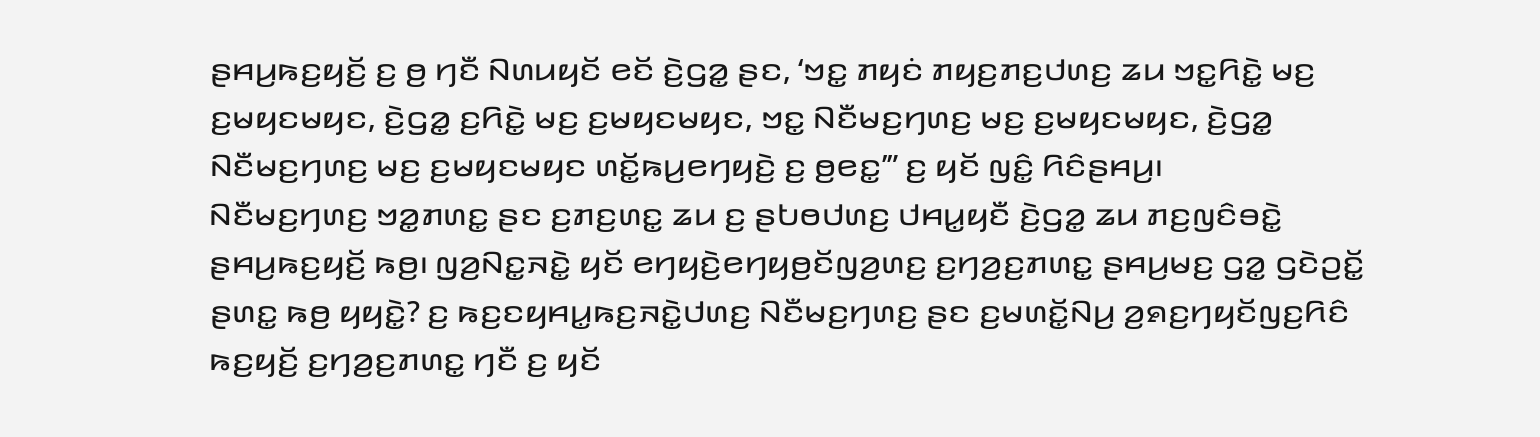ꤔꤌꤣ꤬ꤒꤢ꤬ꤟꤢꤩ꤬ ꤢ꤬ ꤥ꤬ ꤚꤢꤪ ꤡꤛꤣꤟꤢꤩ ꤕꤢꤩ ꤢꤧ꤬ꤞꤤ꤭ ꤔꤢ, ‘ꤠꤢ꤭ ꤊꤟꤢꤦ ꤊꤟꤢ꤬ꤊꤢ꤬ꤓꤛꤢ꤬ ꤘꤣ ꤠꤢ꤭ꤖꤢꤧ꤭ ꤗꤢ꤬ ꤢ꤬ꤗꤟꤢꤗꤟꤢ, ꤢꤧ꤬ꤞꤤ꤭ ꤢ꤬ꤖꤢꤧ꤭ ꤗꤢ꤬ ꤢ꤬ꤗꤟꤢꤗꤟꤢ, ꤠꤢ꤭ ꤡꤢꤪꤗꤢ꤬ꤚꤛꤢ꤬ ꤗꤢ꤬ ꤢ꤬ꤗꤟꤢꤗꤟꤢ, ꤢꤧ꤬ꤞꤤ꤭ ꤡꤢꤪꤗꤢ꤬ꤚꤛꤢ꤬ ꤗꤢ꤬ ꤢ꤬ꤗꤟꤢꤗꤟꤢ ꤛꤢꤩ꤭ꤒꤣ꤬ꤕꤚꤟꤢꤧ꤬ ꤢ꤬ ꤥ꤬ꤕꤢ꤭’” ꤢ꤬ ꤟꤢꤩ ꤜꤢꤨ꤭ ꤖꤢꤨꤔꤌꤣ꤬꤯
ꤡꤢꤪꤗꤢ꤬ꤚꤛꤢ꤬ ꤠꤤ꤭ꤊꤛꤢ꤭ ꤔꤢ ꤢ꤬ꤊꤢ꤬ꤛꤢ꤭ ꤘꤣ ꤢ꤬ ꤔꤝꤥꤓꤛꤢ꤬ ꤓꤌꤣ꤭ꤟꤢꤪ ꤢꤧ꤬ꤞꤤ꤭ ꤘꤣ ꤊꤢ꤬ꤜꤢꤨꤋꤢꤧ꤭ ꤔꤌꤣ꤬ꤒꤢ꤬ꤟꤢꤩ꤬ ꤒꤥ꤬꤯ ꤜꤤ꤬ꤡꤢ꤭ꤏꤢꤧ꤭ ꤟꤢꤩ ꤕꤚꤟꤢꤧ꤬ꤕꤚꤟꤥ꤬ꤢꤩꤜꤤ꤬ꤛꤢ꤬ ꤢ꤬ꤚꤤ꤬ꤢ꤬ꤊꤛꤢ꤭ ꤔꤌꤣ꤬ꤗꤢ꤬ ꤞꤤ꤭ ꤞꤢꤧꤑꤢꤩ꤭ ꤔꤛꤢ꤭ ꤒꤥ꤬ ꤟꤟꤢꤧ꤭? ꤢ꤬ ꤒꤢ꤬ꤢꤟꤌꤣ꤭ꤒꤢ꤬ꤏꤢꤧ꤭ꤓꤛꤢ꤬ ꤡꤢꤪꤗꤢ꤬ꤚꤛꤢ꤬ ꤔꤢ ꤢ꤬ꤗꤛꤢꤩ꤭ꤡꤣ꤬ ꤤ꤬ꤎꤢ꤬ꤚꤟꤢꤩꤜꤢ꤬ꤖꤢꤨ ꤒꤢ꤬ꤟꤢꤩ꤬ ꤢ꤬ꤚꤤ꤬ꤢ꤬ꤊꤛꤢ꤭ ꤚꤢꤪ ꤢ꤬ ꤟꤢꤩ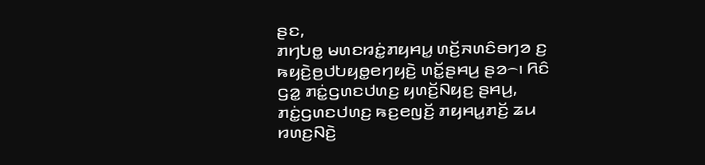ꤔꤢ,
ꤊꤚꤝꤥ꤭ ꤗꤛꤢꤙꤢꤦ꤭ꤊꤟꤌꤣ꤭ ꤛꤢꤩ꤬ꤏꤛꤢꤨꤋꤚꤤ ꤢ꤬ ꤒꤟꤢꤧ꤬ꤥ꤬ꤓꤝꤟꤥ꤭ꤕꤚꤟꤢꤧ꤬ ꤛꤢꤩ꤭ꤔꤌꤣ꤬ ꤔꤤ꤮꤯ ꤖꤢꤨ ꤞꤤ꤭ ꤊꤢꤦ꤭ꤞꤛꤢꤓꤛꤢ꤬ ꤟꤛꤢꤩ꤬ꤡꤟꤢ꤬ ꤔꤌꤣ꤬, ꤊꤢꤦ꤭ꤞꤛꤢꤓꤛꤢ꤬ ꤒꤢ꤬ꤕꤜꤢꤩ꤬ ꤊꤟꤌꤣ꤭ꤊꤢꤩ꤬ ꤘꤣ ꤙꤛꤢ꤬ꤡꤢꤧ꤬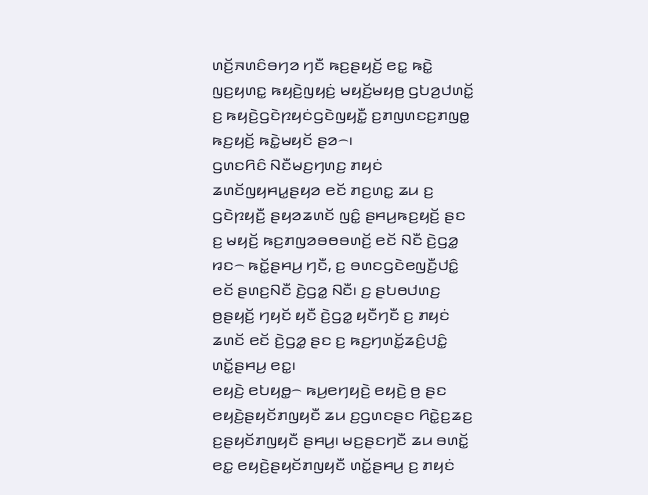ꤛꤢꤩ꤬ꤏꤛꤢꤨꤋꤚꤤ ꤚꤢꤪ ꤒꤢ꤬ꤔꤟꤢꤩ꤬ ꤕꤢ꤭ ꤒꤢꤧ꤭ ꤜꤢ꤬ꤟꤛꤢ꤭ ꤒꤟꤢꤧ꤬ꤜꤟꤢꤦ꤬ ꤗꤟꤢꤩ꤬ꤗꤟꤥ꤬ ꤞꤝꤤ꤬ꤓꤛꤢꤩ꤭ ꤢ꤬ ꤒꤟꤢꤧ꤬ꤞꤢꤧꤐꤟꤢꤦꤞꤢꤧꤜꤟꤢꤪ꤭ ꤢ꤬ꤊꤜꤛꤢꤢ꤬ꤊꤜꤥ꤭ ꤒꤢ꤬ꤟꤢꤩ꤬ ꤒꤢꤧ꤭ꤗꤟꤢꤩ ꤔꤤ꤮꤯
ꤞꤛꤢꤖꤢꤨ ꤡꤢꤪꤗꤢ꤬ꤚꤛꤢ꤬ ꤊꤟꤢꤦ ꤘꤛꤢꤩꤜꤟꤌꤣ꤭ꤔꤟꤤ ꤕꤢꤩ ꤊꤢ꤬ꤛꤢ꤭ ꤘꤣ ꤢ꤬ ꤞꤢꤧꤐꤟꤢꤪ꤬ ꤔꤟꤤꤘꤛꤢꤩ ꤜꤢꤨ꤭ ꤔꤌꤣ꤬ꤒꤢ꤬ꤟꤢꤩ꤬ ꤔꤢ ꤢ꤬ ꤗꤟꤢꤩ꤬ ꤒꤢ꤬ꤊꤜꤤꤋꤥꤋꤛꤢꤩ꤬ ꤕꤢꤩ ꤡꤢꤪ ꤢꤧ꤬ꤞꤤ꤭ ꤙꤢ꤮ ꤒꤢꤩ꤭ꤔꤌꤣ꤬ ꤚꤢꤪ, ꤢ꤬ ꤋꤛꤢꤞꤢꤧꤕꤜꤢꤪ꤬ꤓꤢꤨ꤭ ꤕꤢꤩ ꤔꤛꤢ꤬ꤡꤢꤪ ꤢꤧ꤬ꤞꤤ꤭ ꤡꤢꤪ꤯ ꤢ꤬ ꤔꤝꤥꤓꤛꤢ꤬ ꤥ꤬ꤔꤟꤢꤩ꤬ ꤚꤟꤢꤩ ꤟꤢꤪ ꤢꤧ꤬ꤞꤤ꤭ ꤟꤢꤪꤚꤢꤪ ꤢ꤬ ꤊꤟꤢꤦ ꤘꤛꤢꤩ ꤕꤢꤩ ꤢꤧ꤬ꤞꤤ꤭ ꤔꤢ ꤢ꤬ ꤒꤢ꤬ꤚꤛꤢꤩ꤭ꤘꤢꤨ꤬ꤓꤢꤨ꤭ ꤛꤢꤩ꤭ꤔꤌꤣ꤬ ꤕꤢ꤭꤯
ꤕꤟꤢꤧ꤬ ꤕꤝꤟꤥ꤭꤮ ꤒꤣ꤬ꤕꤚꤟꤢꤧ꤬ ꤕꤟꤢꤧ꤬ ꤥ꤬ ꤔꤢ ꤕꤟꤢꤧ꤬ꤔꤟꤢꤩꤊꤜꤟꤢꤪ ꤘꤣ ꤢ꤬ꤞꤛꤢꤔꤢ ꤖꤢꤧ꤭ꤢ꤬ꤘꤢ꤬ ꤢ꤬ꤔꤟꤢꤩꤊꤜꤟꤢꤪ ꤔꤌꤣ꤬꤯ ꤗꤢ꤬ꤔꤢꤚꤢꤪ ꤘꤣ ꤋꤛꤢꤩ꤭ ꤕꤢ꤭ ꤕꤟꤢꤧ꤬ꤔꤟꤢꤩꤊꤜꤟꤢꤪ ꤛꤢꤩ꤭ꤔꤌꤣ꤬ ꤢ꤬ ꤊꤟꤢꤦ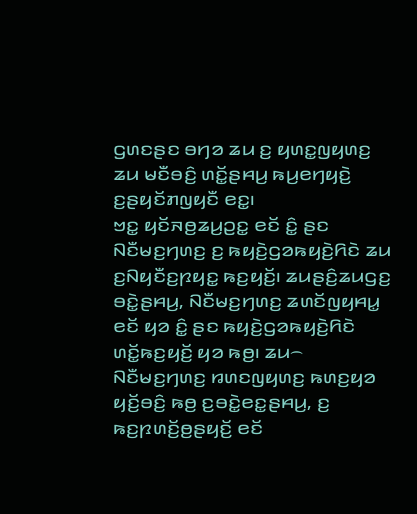ꤞꤛꤢꤔꤢ ꤋꤚꤤ ꤘꤣ ꤢ꤬ ꤟꤛꤢ꤭ꤜꤟꤛꤢ꤬ ꤘꤣ ꤗꤢꤪꤋꤢꤨ꤬ ꤛꤢꤩ꤭ꤔꤌꤣ꤬ ꤒꤣ꤬ꤕꤚꤟꤢꤧ꤬ ꤢ꤬ꤔꤟꤢꤩꤊꤜꤟꤢꤪ ꤕꤢ꤭꤯
ꤠꤢ꤭ ꤟꤢꤩꤏꤥ꤬ꤘꤣ꤬ꤑꤢ꤭ ꤕꤢꤩ ꤢꤨ꤭ ꤔꤢ ꤡꤢꤪꤗꤢ꤬ꤚꤛꤢ꤬ ꤢ꤬ ꤒꤟꤢꤧ꤬ꤞꤤꤒꤟꤢꤧ꤬ꤖꤢꤧ ꤘꤣ ꤢ꤬ꤡꤟꤢꤪꤢ꤬ꤐꤟꤢ꤭ ꤒꤢ꤬ꤟꤢꤩ꤬꤯ ꤘꤣꤔꤢꤨ꤬ꤘꤣꤞꤢ꤬ ꤋꤢꤧ꤭ꤔꤌꤣ꤬, ꤡꤢꤪꤗꤢ꤬ꤚꤛꤢ꤬ ꤘꤛꤢꤩꤜꤟꤌꤣ꤭ ꤕꤢꤩ ꤟꤤ ꤢꤨ꤭ ꤔꤢ ꤒꤟꤢꤧ꤬ꤞꤤꤒꤟꤢꤧ꤬ꤖꤢꤧ ꤛꤢꤩ꤭ꤒꤢ꤬ꤟꤢꤩ꤬ ꤟꤤ ꤒꤥ꤬꤯ ꤘꤣ꤮ ꤡꤢꤪꤗꤢ꤬ꤚꤛꤢ꤬ ꤙꤛꤢꤜꤟꤛꤢ꤬ ꤒꤛꤢ꤬ꤟꤤ ꤟꤢꤩ꤬ꤋꤢꤨ꤬ ꤒꤥ꤬ ꤢ꤬ꤋꤢꤧ꤭ꤕꤢ꤭ꤔꤌꤣ꤬, ꤢ꤬ ꤒꤢ꤬ꤐꤛꤢꤩ꤬ꤥ꤬ꤔꤟꤢꤩ꤬ ꤕꤢꤩ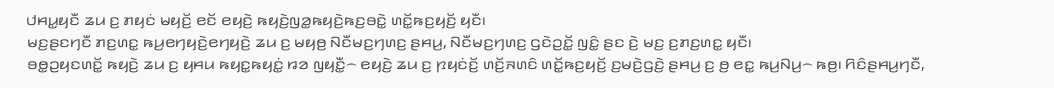ꤓꤌꤣ꤭ꤟꤢꤪ ꤘꤣ ꤢ꤬ ꤊꤟꤢꤦ ꤗꤟꤢꤩ꤬ ꤕꤢꤩ ꤕꤟꤢꤧ꤬ ꤒꤟꤢꤧ꤬ꤜꤤ꤭ꤒꤟꤢꤧ꤬ꤒꤢ꤬ꤋꤢꤧ꤭ ꤛꤢꤩ꤭ꤒꤢ꤬ꤟꤢꤩ꤬ ꤟꤢꤪ꤯
ꤗꤢ꤬ꤔꤢꤚꤢꤪ ꤊꤢ꤬ꤛꤢ꤭ ꤒꤣ꤬ꤕꤚꤟꤢꤧ꤬ꤕꤚꤟꤢꤧ꤬ ꤘꤣ ꤢ꤬ ꤗꤟꤥ꤬ ꤡꤢꤪꤗꤢ꤬ꤚꤛꤢ꤬ ꤔꤌꤣ꤬, ꤡꤢꤪꤗꤢ꤬ꤚꤛꤢ꤬ ꤞꤢꤧꤑꤢꤩ꤭ ꤜꤢꤨ꤭ ꤔꤢ ꤢꤧ꤬ ꤗꤢ꤬ ꤢ꤬ꤊꤢ꤬ꤛꤢ꤭ ꤟꤢꤪ꤯
ꤋꤥ꤭ꤑꤟꤢꤛꤢꤩ꤭ ꤒꤟꤢꤧ꤬ ꤘꤣ ꤢ꤬ ꤟꤌꤣ ꤒꤟꤢ꤭ꤒꤟꤢꤦ꤭ ꤙꤤ ꤜꤟꤢꤪ꤭꤮ ꤕꤟꤢꤧ꤬ ꤘꤣ ꤢ꤬ ꤐꤟꤢꤦꤢꤩ꤬ ꤛꤢꤩ꤬ꤏꤛꤢꤨ ꤛꤢꤩ꤭ꤒꤢ꤬ꤟꤢꤩ꤬ ꤢ꤬ꤗꤢꤧ꤬ꤞꤢꤧ꤬ ꤔꤌꤣ꤬ ꤢ꤬ ꤥ꤬ ꤕꤢ꤭ ꤒꤣ꤬ꤡꤣ꤬꤮ ꤒꤥ꤬꤯ ꤖꤢꤨꤔꤌꤣ꤬ꤚꤢꤪ,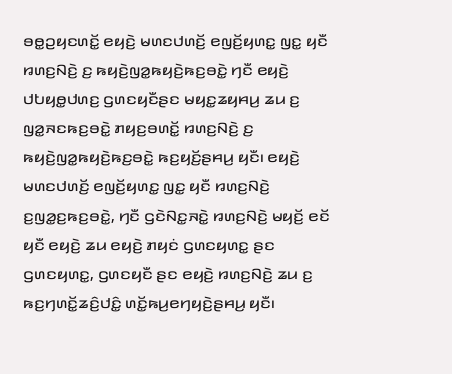ꤋꤥ꤭ꤑꤟꤢꤛꤢꤩ꤭ ꤕꤟꤢꤧ꤬ ꤗꤛꤢꤓꤛꤢꤩ꤬ ꤕꤜꤢꤩ꤬ꤟꤛꤢ꤭ ꤜꤢ꤭ ꤟꤢꤪ ꤙꤛꤢ꤬ꤡꤢꤧ꤬ ꤢ꤬ ꤒꤟꤢꤧ꤬ꤜꤤ꤭ꤒꤟꤢꤧ꤬ꤒꤢ꤬ꤋꤢꤧ꤭ ꤚꤢꤪ ꤕꤟꤢꤧ꤬ ꤓꤝꤟꤥ꤭ꤓꤛꤢ꤬ ꤞꤛꤢꤟꤢꤪꤔꤢ ꤗꤟꤢ꤭ꤘꤟꤌꤣ꤬ ꤘꤣ ꤢ꤬ ꤜꤤ꤭ꤏꤢꤒꤢ꤬ꤋꤢꤧ꤭ ꤊꤟꤢ꤬ꤋꤛꤢꤩ꤭ ꤙꤛꤢ꤬ꤡꤢꤧ꤬ ꤢ꤬ ꤒꤟꤢꤧ꤬ꤜꤤ꤭ꤒꤟꤢꤧ꤬ꤒꤢ꤬ꤋꤢꤧ꤭ ꤒꤢ꤬ꤟꤢꤩ꤬ꤔꤌꤣ꤬ ꤟꤢꤪ꤯ ꤕꤟꤢꤧ꤬ ꤗꤛꤢꤓꤛꤢꤩ꤬ ꤕꤜꤢꤩ꤬ꤟꤛꤢ꤭ ꤜꤢ꤭ ꤟꤢꤪ ꤙꤛꤢ꤬ꤡꤢꤧ꤬ ꤢ꤬ꤜꤤ꤭ꤢ꤬ꤒꤢ꤬ꤋꤢꤧ꤭, ꤚꤢꤪ ꤞꤢꤧꤡꤢ꤭ꤏꤢꤧ꤭ ꤙꤛꤢ꤬ꤡꤢꤧ꤬ ꤗꤟꤢꤩ꤬ ꤕꤢꤩ ꤟꤢꤪ ꤕꤟꤢꤧ꤬ ꤘꤣ ꤕꤟꤢꤧ꤬ ꤊꤟꤢꤦ ꤞꤛꤢꤟꤛꤢ꤭ ꤔꤢ ꤞꤛꤢꤟꤛꤢ꤭, ꤞꤛꤢꤟꤢꤪ ꤔꤢ ꤕꤟꤢꤧ꤬ ꤙꤛꤢ꤬ꤡꤢꤧ꤬ ꤘꤣ ꤢ꤬ ꤒꤢ꤬ꤚꤛꤢꤩ꤭ꤘꤢꤨ꤬ꤓꤢꤨ꤭ ꤛꤢꤩ꤭ꤒꤣ꤬ꤕꤚꤟꤢꤧ꤬ꤔꤌꤣ꤬ ꤟꤢꤪ꤯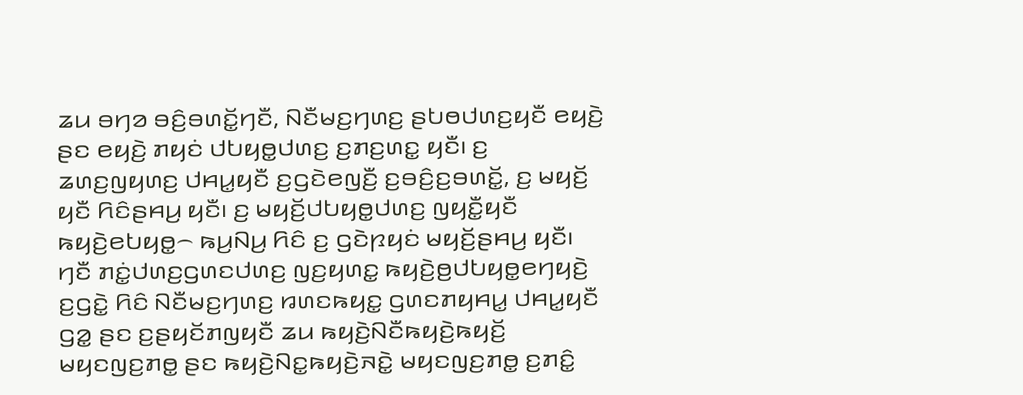ꤘꤣ ꤋꤚꤤ ꤋꤢꤨ꤬ꤋꤛꤢꤩ꤭ꤚꤢꤪ, ꤡꤢꤪꤗꤢ꤬ꤚꤛꤢ꤬ ꤔꤝꤥꤓꤛꤢ꤬ꤟꤢꤪ ꤕꤟꤢꤧ꤬ ꤔꤢ ꤕꤟꤢꤧ꤬ ꤊꤟꤢꤦ ꤓꤝꤟꤥ꤭ꤓꤛꤢ꤬ ꤢ꤬ꤊꤢ꤬ꤛꤢ꤭ ꤟꤢꤪ꤯ ꤢ꤬ ꤘꤛꤢ꤬ꤜꤟꤛꤢ꤬ ꤓꤌꤣ꤭ꤟꤢꤪ ꤢ꤬ꤞꤢꤧꤕꤜꤢꤪ꤬ ꤢ꤬ꤋꤢꤨ꤬ꤢ꤬ꤋꤛꤢꤩ꤭, ꤢ꤬ ꤗꤟꤢꤩ꤬ ꤟꤢꤪ ꤖꤢꤨꤔꤌꤣ꤬ ꤟꤢꤪ꤯ ꤢ꤬ ꤗꤟꤢꤩ꤬ꤓꤝꤟꤥ꤭ꤓꤛꤢ꤬ ꤜꤟꤢꤪ꤭ꤟꤢꤪ ꤒꤟꤢꤧ꤬ꤕꤝꤟꤥ꤭꤮ ꤒꤣ꤬ꤡꤣ꤬ ꤖꤢꤨ ꤢ꤬ ꤞꤢꤧꤐꤟꤢꤦ ꤗꤟꤢꤩ꤬ꤔꤌꤣ꤬ ꤟꤢꤪ꤯
ꤚꤢꤪ ꤊꤢꤦ꤭ꤓꤛꤢ꤬ꤞꤛꤢꤓꤛꤢ꤬ ꤜꤢ꤬ꤟꤛꤢ꤭ ꤒꤟꤢꤧ꤬ꤥ꤬ꤓꤝꤟꤥ꤭ꤕꤚꤟꤢꤧ꤬ ꤢ꤬ꤞꤢꤧ꤭ ꤖꤢꤨ ꤡꤢꤪꤗꤢ꤬ꤚꤛꤢ꤬ ꤙꤛꤢꤒꤟꤢ꤭ ꤞꤛꤢꤊꤟꤌꤣ꤭ ꤓꤌꤣ꤭ꤟꤢꤪ ꤞꤤ꤭ ꤔꤢ ꤢ꤬ꤔꤟꤢꤩꤊꤜꤟꤢꤪ ꤘꤣ ꤒꤟꤢꤧ꤬ꤡꤢꤪꤒꤟꤢꤧ꤬ꤒꤟꤢꤩ꤬ ꤗꤟꤢꤜꤢ꤬ꤊꤥ꤭ ꤔꤢ ꤒꤟꤢꤧ꤬ꤡꤢ꤭ꤒꤟꤢꤧ꤬ꤏꤢꤧ꤭ ꤗꤟꤢꤜꤢ꤬ꤊꤥ꤭ ꤢ꤬ꤊꤢꤨ꤭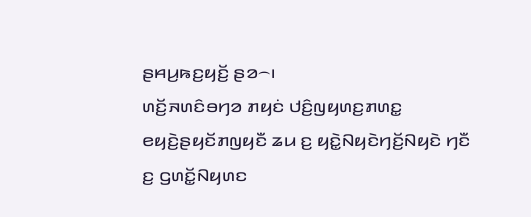ꤔꤌꤣ꤬ꤒꤢ꤬ꤟꤢꤩ꤬ ꤔꤤ꤮꤯
ꤛꤢꤩ꤬ꤏꤛꤢꤨꤋꤚꤤ ꤊꤟꤢꤦ ꤓꤢꤨ꤬ꤜꤟꤛꤢ꤬ꤊꤛꤢ꤭ ꤕꤟꤢꤧ꤬ꤔꤟꤢꤩꤊꤜꤟꤢꤪ ꤘꤣ ꤢ꤬ ꤟꤢꤧ꤭ꤡꤟꤢꤧꤚꤢꤩ꤬ꤡꤟꤢꤧ ꤚꤢꤪ ꤢ꤬ ꤞꤛꤢꤩ꤭ꤡꤟꤛꤢ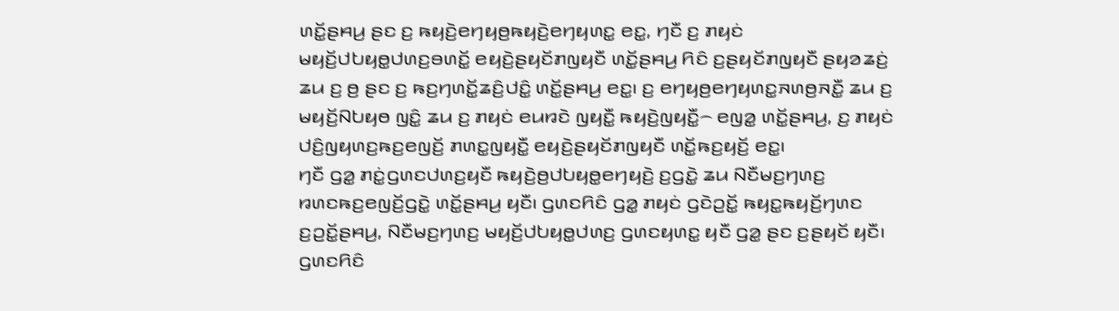ꤛꤢꤩ꤭ꤔꤌꤣ꤬ ꤔꤢ ꤢ꤬ ꤒꤟꤢꤧ꤬ꤕꤚꤟꤥ꤬ꤒꤟꤢꤧ꤬ꤕꤚꤟꤛꤢ꤭ ꤕꤢ꤭, ꤚꤢꤪ ꤢ꤬ ꤊꤟꤢꤦ ꤗꤟꤢꤩ꤬ꤓꤝꤟꤥ꤭ꤓꤛꤢ꤬ꤋꤛꤢꤩ꤭ ꤕꤟꤢꤧ꤬ꤔꤟꤢꤩꤊꤜꤟꤢꤪ ꤛꤢꤩ꤭ꤔꤌꤣ꤬ ꤖꤢꤨ ꤢ꤬ꤔꤟꤢꤩꤊꤜꤟꤢꤪ ꤔꤟꤤꤘꤢꤦ꤬ ꤘꤣ ꤢ꤬ ꤥ꤬ ꤔꤢ ꤢ꤬ ꤒꤢ꤬ꤚꤛꤢꤩ꤭ꤘꤢꤨ꤬ꤓꤢꤨ꤭ ꤛꤢꤩ꤭ꤔꤌꤣ꤬ ꤕꤢ꤭꤯ ꤢ꤬ ꤕꤚꤟꤥ꤬ꤕꤚꤟꤛꤢ꤭ꤏꤛꤥ꤬ꤏꤢꤪ꤭ ꤘꤣ ꤢ꤬ ꤗꤟꤢꤩ꤬ꤡꤝꤟꤥ ꤜꤢꤨ꤭ ꤘꤣ ꤢ꤬ ꤊꤟꤢꤦ ꤕꤣꤙꤢꤧ ꤜꤟꤢꤪ꤭ ꤒꤟꤢꤧ꤬ꤜꤟꤢꤪ꤭꤮ ꤕꤜꤤ꤭ ꤛꤢꤩ꤭ꤔꤌꤣ꤬, ꤢ꤬ ꤊꤟꤢꤦ ꤓꤢꤨ꤬ꤜꤟꤛꤢ꤬ꤒꤢ꤬ꤕꤜꤢꤩ꤬ ꤊꤛꤢ꤭ꤜꤟꤢꤪ꤭ ꤕꤟꤢꤧ꤬ꤔꤟꤢꤩꤊꤜꤟꤢꤪ ꤛꤢꤩ꤭ꤒꤢ꤬ꤟꤢꤩ꤬ ꤕꤢ꤭꤯
ꤚꤢꤪ ꤞꤤ꤭ ꤊꤢꤦ꤭ꤞꤛꤢꤓꤛꤢ꤬ꤟꤢꤪ ꤒꤟꤢꤧ꤬ꤥ꤬ꤓꤝꤟꤥ꤭ꤕꤚꤟꤢꤧ꤬ ꤢ꤬ꤞꤢꤧ꤭ ꤘꤣ ꤡꤢꤪꤗꤢ꤬ꤚꤛꤢ꤬ ꤙꤛꤢꤒꤢ꤬ꤕꤜꤢꤩ꤬ꤞꤢꤧ꤭ ꤛꤢꤩ꤭ꤔꤌꤣ꤬ ꤟꤢꤪ꤯ ꤞꤛꤢꤖꤢꤨ ꤞꤤ꤭ ꤊꤟꤢꤦ ꤞꤢꤧꤑꤢꤩ꤭ ꤒꤟꤢ꤭ꤒꤟꤢꤩ꤬ꤚꤛꤢ ꤢ꤬ꤑꤢꤩ꤭ꤔꤌꤣ꤬, ꤡꤢꤪꤗꤢ꤬ꤚꤛꤢ꤬ ꤗꤟꤢꤩ꤬ꤓꤝꤟꤥ꤭ꤓꤛꤢ꤬ ꤞꤛꤢꤟꤛꤢ꤭ ꤟꤢꤪ ꤞꤤ꤭ ꤔꤢ ꤢ꤬ꤔꤟꤢꤩ ꤟꤢꤪ꤯
ꤞꤛꤢꤖꤢꤨ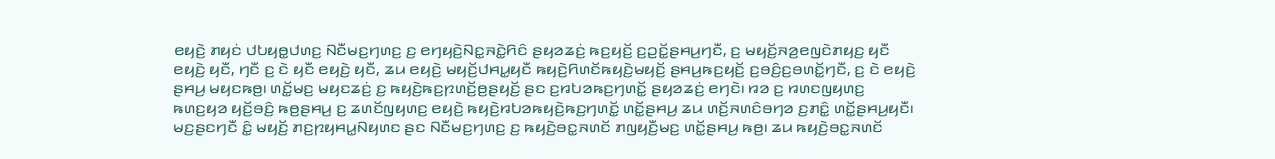ꤕꤟꤢꤧ꤬ ꤊꤟꤢꤦ ꤓꤝꤟꤥ꤭ꤓꤛꤢ꤬ ꤡꤢꤪꤗꤢ꤬ꤚꤛꤢ꤬ ꤢ꤬ ꤕꤚꤟꤢꤧ꤬ꤡꤢ꤭ꤏꤢꤧ꤭ꤖꤢꤨ ꤔꤟꤤꤘꤢꤦ꤬ ꤒꤢ꤬ꤟꤢꤩ꤬ ꤢ꤬ꤑꤢꤩ꤭ꤔꤌꤣ꤬ꤚꤢꤪ, ꤢ꤬ ꤗꤟꤢꤩ꤬ꤏꤤ꤬ꤕꤜꤢꤧꤊꤟꤢ꤬ ꤟꤢꤪ ꤕꤟꤢꤧ꤬ ꤟꤢꤪ, ꤚꤢꤪ ꤢ꤬ ꤢꤧ ꤟꤢꤪ ꤕꤟꤢꤧ꤬ ꤟꤢꤪ, ꤘꤣ ꤕꤟꤢꤧ꤬ ꤗꤟꤢꤩ꤬ꤓꤌꤣ꤭ꤟꤢꤪ ꤒꤟꤢꤧ꤬ꤖꤛꤢꤩꤒꤟꤢꤧ꤬ꤗꤟꤢꤩ꤬ ꤔꤌꤣ꤬ꤒꤢ꤬ꤟꤢꤩ꤬ ꤢ꤬ꤋꤢꤨ꤬ꤢ꤬ꤋꤛꤢꤩ꤭ꤚꤢꤪ, ꤢ꤬ ꤢꤧ ꤕꤟꤢꤧ꤬ ꤔꤌꤣ꤬ ꤗꤟꤢꤒꤥ꤬꤯ ꤛꤢꤩ꤭ꤗꤢ꤬ ꤗꤟꤢꤘꤢꤦ꤬ ꤢ꤬ ꤒꤟꤢꤧ꤬ꤒꤢ꤬ꤐꤛꤢꤩ꤬ꤥ꤬ꤔꤟꤢꤩ꤬ ꤔꤢ ꤢ꤬ꤙꤝꤤꤒꤢ꤬ꤚꤛꤢꤩ꤭ ꤔꤟꤤꤘꤢꤦ꤬ ꤕꤚꤢꤧ꤯ ꤙꤤ ꤢ꤬ ꤙꤛꤢꤜꤟꤛꤢ꤬ ꤒꤛꤢ꤬ꤟꤤ ꤟꤢꤩ꤬ꤋꤢꤨ꤬ ꤒꤥ꤬ꤔꤌꤣ꤬ ꤢ꤬ ꤘꤛꤢꤩꤜꤟꤛꤢ꤬ ꤕꤟꤢꤧ꤬ ꤒꤟꤢꤧ꤬ꤙꤝꤤꤒꤟꤢꤧ꤬ꤒꤢ꤬ꤚꤛꤢꤩ꤭ ꤛꤢꤩ꤭ꤔꤌꤣ꤬ ꤘꤣ ꤛꤢꤩ꤬ꤏꤛꤢꤨꤋꤚꤤ ꤢ꤬ꤊꤢꤨ꤭ ꤛꤢꤩ꤭ꤔꤌꤣ꤬ꤟꤢꤪ꤯
ꤗꤢ꤬ꤔꤢꤚꤢꤪ ꤢꤨ꤭ ꤗꤟꤢꤩ꤬ ꤊꤢ꤬ꤐꤟꤌꤣ꤭ꤡꤟꤛꤢ ꤔꤢ ꤡꤢꤪꤗꤢ꤬ꤚꤛꤢ꤬ ꤢ꤬ ꤒꤟꤢꤧ꤬ꤋꤢ꤭ꤏꤛꤢꤩ ꤊꤜꤟꤢꤪ꤬ꤗꤢ꤬ ꤛꤢꤩ꤭ꤔꤌꤣ꤬ ꤒꤥ꤬꤯ ꤘꤣ ꤒꤟꤢꤧ꤬ꤋꤢ꤭ꤏꤛꤢꤩ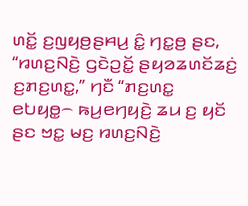ꤛꤢꤩ꤭ ꤢ꤬ꤜꤟꤥ꤬ꤔꤌꤣ꤬ ꤢꤨ꤭ ꤚꤢ꤭ꤥ꤬ ꤔꤢ, “ꤙꤛꤢ꤬ꤡꤢꤧ꤬ ꤞꤢꤧꤑꤢꤩ꤭ ꤔꤟꤤꤘꤛꤢꤩꤘꤢꤦ꤬ ꤢ꤬ꤊꤢ꤬ꤛꤢ꤭,” ꤚꤢꤪ “ꤊꤢ꤬ꤛꤢ꤭ ꤕꤝꤟꤥ꤭꤮ ꤒꤣ꤬ꤕꤚꤟꤢꤧ꤬ ꤘꤣ ꤢ꤬ ꤟꤢꤩ ꤔꤢ ꤠꤢ꤭ ꤗꤢ꤬ ꤙꤛꤢ꤬ꤡꤢꤧ꤬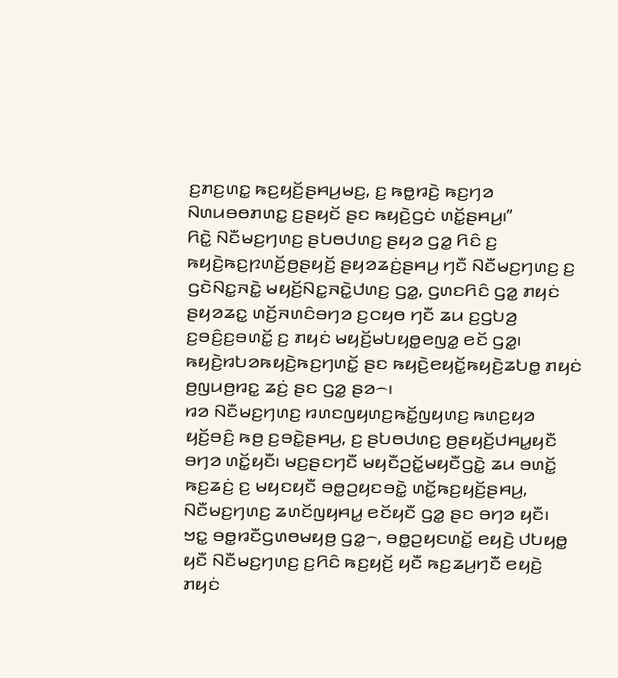ꤢ꤬ꤊꤢ꤬ꤛꤢ꤭ ꤒꤢ꤬ꤟꤢꤩ꤬ꤔꤌꤣ꤬ꤗꤢ꤬, ꤢ꤬ ꤒꤥ꤭ꤙꤢꤧ꤬ ꤒꤢ꤬ꤚꤤ ꤡꤛꤣꤋꤥꤊꤛꤢ꤭ ꤢ꤬ꤔꤟꤢꤩ ꤔꤢ ꤒꤟꤢꤧ꤬ꤞꤢꤦ ꤛꤢꤩ꤭ꤔꤌꤣ꤬꤯”
ꤖꤢꤧ꤭ ꤡꤢꤪꤗꤢ꤬ꤚꤛꤢ꤬ ꤔꤝꤥꤓꤛꤢ꤬ ꤔꤟꤤ ꤞꤤ꤭ ꤖꤢꤨ ꤢ꤬ ꤒꤟꤢꤧ꤬ꤒꤢ꤬ꤐꤛꤢꤩ꤬ꤥ꤬ꤔꤟꤢꤩ꤬ ꤔꤟꤤꤘꤢꤦ꤬ꤔꤌꤣ꤬ ꤚꤢꤪ ꤡꤢꤪꤗꤢ꤬ꤚꤛꤢ꤬ ꤢ꤬ ꤞꤢꤧꤡꤢ꤭ꤏꤢꤧ꤭ ꤗꤟꤢꤩ꤬ꤡꤢ꤭ꤏꤢꤧ꤭ꤓꤛꤢ꤬ ꤞꤤ꤭, ꤞꤛꤢꤖꤢꤨ ꤞꤤ꤭ ꤊꤟꤢꤦ ꤔꤟꤤꤘꤢ꤭ ꤛꤢꤩ꤬ꤏꤛꤢꤨꤋꤚꤤ ꤢ꤬ꤍꤟꤥ ꤚꤢꤪ ꤘꤣ ꤢ꤬ꤞꤝꤤ꤬ ꤢ꤬ꤋꤢꤨ꤬ꤢ꤬ꤋꤛꤢꤩ꤭ ꤢ꤬ ꤊꤟꤢꤦ ꤗꤟꤢꤩ꤬ꤗꤝꤟꤥ꤭ꤕꤜꤤ꤭ ꤕꤢꤩ ꤞꤤ꤭꤯ ꤒꤟꤢꤧ꤬ꤙꤝꤤꤒꤟꤢꤧ꤬ꤒꤢ꤬ꤚꤛꤢꤩ꤭ ꤔꤢ ꤒꤟꤢꤧ꤬ꤕꤟꤢꤩ꤭ꤒꤟꤢꤧ꤬ꤘꤝꤥ꤭ ꤊꤟꤢꤦ ꤥ꤬ꤜꤣꤥ꤬ꤙꤢ꤭ ꤘꤢꤦ꤬ ꤔꤢ ꤞꤤ꤭ ꤔꤤ꤮꤯
ꤙꤤ ꤡꤢꤪꤗꤢ꤬ꤚꤛꤢ꤬ ꤙꤛꤢꤜꤟꤛꤢ꤬ꤒꤢꤩ꤭ꤜꤟꤛꤢ꤬ ꤒꤛꤢ꤬ꤟꤤ ꤟꤢꤩ꤬ꤋꤢꤨ꤬ ꤒꤥ꤬ ꤢ꤬ꤋꤢꤧ꤭ꤔꤌꤣ꤬, ꤢ꤬ ꤔꤝꤥꤓꤛꤢ꤬ ꤥ꤬ꤔꤟꤢꤩ꤬ꤓꤌꤣ꤭ꤟꤢꤪ ꤋꤚꤤ ꤛꤢꤩ꤭ꤟꤢꤪ꤯ ꤗꤢ꤬ꤔꤢꤚꤢꤪ ꤗꤟꤢꤪꤑꤢꤩ꤭ꤗꤟꤢꤪꤞꤢꤧ꤭ ꤘꤣ ꤋꤛꤢꤩ꤭ ꤒꤢ꤬ꤘꤢꤦ꤬ ꤢ꤬ ꤗꤟꤢꤟꤢꤪ ꤋꤥ꤭ꤑꤟꤢꤋꤢꤧ꤭ ꤛꤢꤩ꤭ꤒꤢ꤬ꤟꤢꤩ꤬ꤔꤌꤣ꤬, ꤡꤢꤪꤗꤢ꤬ꤚꤛꤢ꤬ ꤘꤛꤢꤩꤜꤟꤌꤣ꤭ ꤕꤢꤩꤟꤢꤪ ꤞꤤ꤭ ꤔꤢ ꤋꤚꤤ ꤟꤢꤪ꤯
ꤠꤢ꤭ ꤋꤥ꤭ꤙꤢꤪꤞꤛꤥꤗꤟꤥ꤬ ꤞꤤ꤭꤮, ꤋꤥ꤭ꤑꤟꤢꤛꤢꤩ꤭ ꤕꤟꤢꤧ꤬ ꤓꤝꤟꤥ꤭ ꤟꤢꤪ ꤡꤢꤪꤗꤢ꤬ꤚꤛꤢ꤬ ꤢ꤬ꤖꤢꤨ ꤒꤢ꤬ꤟꤢꤩ꤬ ꤟꤢꤪ ꤒꤢ꤬ꤘꤣ꤬ꤚꤢꤪ ꤕꤟꤢꤧ꤬ ꤊꤟꤢꤦ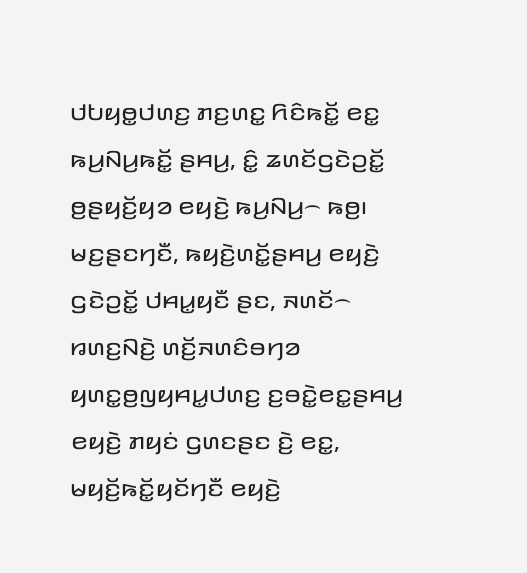ꤓꤝꤟꤥ꤭ꤓꤛꤢ꤬ ꤊꤢ꤬ꤛꤢ꤭ ꤖꤢꤨꤒꤢꤩ꤭ ꤕꤢ꤭ ꤒꤣ꤬ꤡꤣ꤬ꤒꤢꤩ꤭ ꤔꤌꤣ꤬, ꤢꤨ꤭ ꤘꤛꤢꤩꤞꤢꤧꤑꤢꤩ꤭ ꤥ꤬ꤔꤟꤢꤩ꤬ꤟꤤ ꤕꤟꤢꤧ꤬ ꤒꤣ꤬ꤡꤣ꤬꤮ ꤒꤥ꤬꤯ ꤗꤢ꤬ꤔꤢꤚꤢꤪ, ꤒꤟꤢꤧ꤬ꤛꤢꤩ꤭ꤔꤌꤣ꤬ ꤕꤟꤢꤧ꤬ ꤞꤢꤧꤑꤢꤩ꤭ ꤓꤌꤣ꤭ꤟꤢꤪ ꤔꤢ, ꤏꤛꤢꤩ꤮ ꤙꤛꤢ꤬ꤡꤢꤧ꤬ ꤛꤢꤩ꤬ꤏꤛꤢꤨꤋꤚꤤ ꤟꤛꤢ꤭ꤥ꤬ꤜꤟꤌꤣ꤭ꤓꤛꤢ꤬ ꤢ꤬ꤋꤢꤧ꤭ꤕꤢ꤭ꤔꤌꤣ꤬ ꤕꤟꤢꤧ꤬ ꤊꤟꤢꤦ ꤞꤛꤢꤔꤢ ꤢꤧ꤬ ꤕꤢ꤭, ꤗꤟꤢꤩ꤬ꤒꤢꤩ꤭ꤟꤢꤩꤚꤢꤪ ꤕꤟꤢꤧ꤬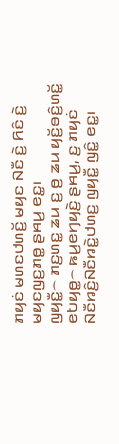ꤊꤟꤢꤦ ꤗꤛꤢꤓꤛꤢꤩ꤬ ꤗꤟꤢ ꤡꤢꤪ ꤢꤧ꤬ ꤖꤢꤨ ꤢꤧ꤬ ꤗꤟꤢꤜꤢ꤬ꤊꤥ꤭ ꤔꤌꤣ꤬ ꤕꤢ꤭꤯
ꤜꤟꤢꤪ꤭꤮ ꤊꤢ꤬ꤛꤢ꤭ ꤘꤣ ꤢ꤬ ꤥ꤬ ꤘꤣ ꤟꤢꤩ꤬ꤋꤢꤨ꤬ꤛꤢꤩ꤭ ꤕꤝꤟꤥ꤭꤮ ꤒꤣ꤬ꤕꤚꤟꤢꤧ꤬ ꤔꤌꤣ꤬, ꤢ꤬ ꤊꤟꤢꤦ ꤡꤢꤪꤙꤢꤨ꤬ꤡꤢꤪꤙꤢꤧ꤭ꤓꤛꤢ꤬ ꤜꤟꤢꤪ꤭ ꤜꤢꤨ꤭ ꤕꤢ꤭꤯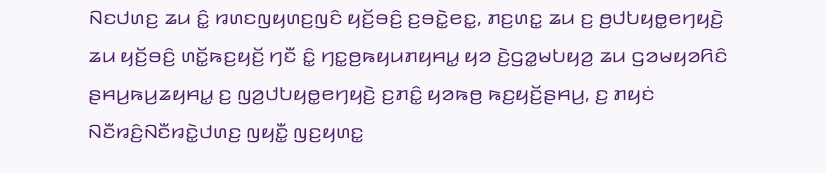ꤡꤢꤓꤛꤢ꤬ ꤘꤣ ꤢꤨ꤭ ꤙꤛꤢꤜꤟꤛꤢ꤬ꤜꤢꤨ ꤟꤢꤩ꤬ꤋꤢꤨ꤬ ꤢ꤬ꤋꤢꤧ꤭ꤕꤢ꤭, ꤊꤢ꤬ꤛꤢ꤭ ꤘꤣ ꤢ꤬ ꤥ꤬ꤓꤝꤟꤥ꤭ꤕꤚꤟꤢꤧ꤬ ꤘꤣ ꤟꤢꤩ꤬ꤋꤢꤨ꤬ ꤛꤢꤩ꤭ꤒꤢ꤬ꤟꤢꤩ꤬ ꤚꤢꤪ ꤢꤨ꤭ ꤚꤢ꤭ꤥ꤬ꤒꤟꤣꤊꤟꤌꤣ꤭ ꤟꤤ ꤢꤧ꤬ꤞꤤ꤭ꤗꤝꤟꤤ꤬ ꤘꤣ ꤞꤤꤗꤟꤤꤖꤢꤨ ꤔꤌꤣ꤬ꤒꤣ꤬ꤘꤟꤌꤣ꤭ ꤢ꤬ ꤜꤤ꤬ꤓꤝꤟꤥ꤭ꤕꤚꤟꤢꤧ꤬ ꤢ꤬ꤊꤢꤨ꤭ ꤟꤤꤒꤥ꤬ ꤒꤢ꤬ꤟꤢꤩ꤬ꤔꤌꤣ꤬, ꤢ꤬ ꤊꤟꤢꤦ ꤡꤢꤪꤙꤢꤨ꤬ꤡꤢꤪꤙꤢꤧ꤭ꤓꤛꤢ꤬ ꤜꤟꤢꤪ꤭ ꤜꤢ꤬ꤟꤛꤢ꤭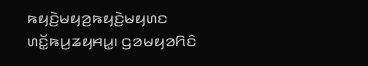ꤒꤟꤢꤧ꤬ꤗꤟꤤ꤬ꤒꤟꤢꤧ꤬ꤗꤟꤛꤢ ꤛꤢꤩ꤭ꤒꤣ꤬ꤘꤟꤌꤣ꤭꤯ ꤞꤤꤗꤟꤤꤖꤢꤨ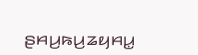ꤔꤌꤣ꤬ꤒꤣ꤬ꤘꤟꤌꤣ꤭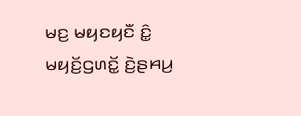ꤗꤢ꤬ ꤗꤟꤢꤟꤢꤪ ꤢꤨ꤭ ꤗꤟꤢꤩ꤬ꤞꤛꤢꤩ꤭ ꤢꤧ꤬ꤔꤌꤣ꤬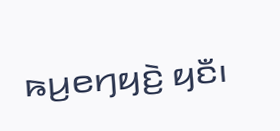ꤒꤣ꤬ꤕꤚꤟꤢꤧ꤬ ꤟꤢꤪ꤯